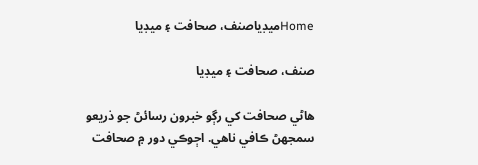Homeميڊياصنف، صحافت ۽ ميڊيا

صنف، صحافت ۽ ميڊيا

ھاڻي صحافت کي رڳو خبرون رسائڻ جو ذريعو سمجهڻ ڪافي ناهي. اڄوڪي دور ۾ صحافت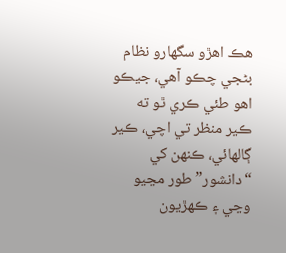هڪ اهڙو سگهارو نظام بڻجي چڪو آهي، جيڪو اهو طئي ڪري ٿو ته ڪير منظر تي اچي، ڪير ڳالهائي، ڪنھن کي “دانشور” طور مڃيو وڃي ۽ ڪھڙيون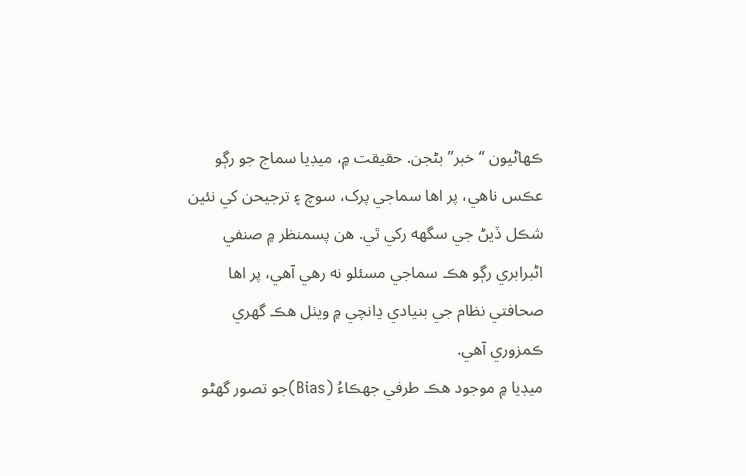ڪھاڻيون “خبر” بڻجن. حقيقت ۾، ميڊيا سماج جو رڳو عڪس ناهي، پر اها سماجي پرک، سوچ ۽ ترجيحن کي نئين شڪل ڏيڻ جي سگهه رکي ٿي. هن پسمنظر ۾ صنفي اڻبرابري رڳو هڪ سماجي مسئلو نه رهي آهي، پر اها صحافتي نظام جي بنيادي ڍانچي ۾ ويٺل هڪ گھري ڪمزوري آهي.
ميڊيا ۾ موجود هڪ طرفي جهڪاءُ (Bias)جو تصور گهڻو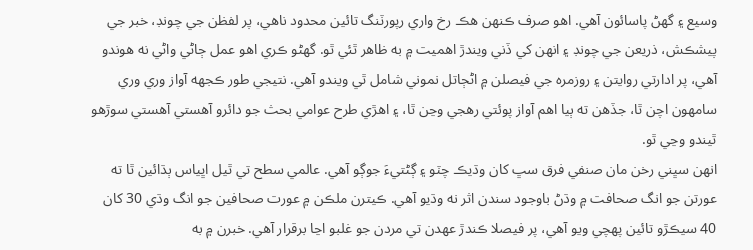وسيع ۽ گهڻ پاسائون آهي. اهو صرف ڪنھن هڪ رخ واري رپورٽنگ تائين محدود ناهي، پر لفظن جي چونڊ، خبر جي پيشڪش، ذريعن جي چونڊ ۽ انهن کي ڏني ويندڙ اهميت ۾ به ظاهر ٿئي ٿو. گهڻو ڪري اهو عمل ڄاڻي واڻي نه هوندو آهي، پر ادارتي روايتن ۽ روزمره جي فيصلن ۾ اڻڄاتل نموني شامل ٿي ويندو آهي. نتيجي طور ڪجهه آواز وري وري سامهون اچن ٿا، جڏهن ته ٻيا اهم آواز پوئتي رهجي وڃن ٿا، ۽ اهڙي طرح عوامي بحث جو دائرو آهستي آهستي سوڙهو ٿيندو وڃي ٿو.
انهن سڀني رخن مان صنفي فرق سڀ کان وڌيڪ چٽو ۽ ڳڻتيءَ جوڳو آهي. عالمي سطح تي ٿيل اڀياس ٻڌائين ٿا ته عورتن جو انگ صحافت ۾ وڌڻ باوجود سندن اثر نه وڌيو آهي. ڪيترن ملڪن ۾ عورت صحافين جو انگ وڌي 30 کان 40 سيڪڙو تائين پھچي ويو آهي، پر فيصلا ڪندڙ عھدن تي مردن جو غلبو اڃا برقرار آهي. خبرن ۾ به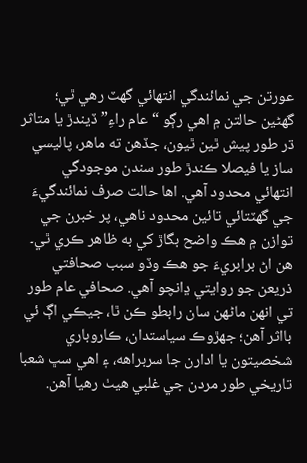عورتن جي نمائندگي انتھائي گهٽ رهي ٿي؛ گهڻين حالتن ۾ اهي رڳو “عام راءِ” ڏيندڙ يا متاثر ڌر طور پيش ٿين ٿيون، جڏهن ته ماهر، پاليسي ساز يا فيصلا ڪندڙ طور سندن موجودگي انتھائي محدود آهي. اها حالت صرف نمائندگيءَ جي گهٽتائي تائين محدود ناهي، پر خبرن جي توازن ۾ هڪ واضح بگاڙ کي به ظاهر ڪري ٿي۔
هن اڻ برابريءَ جو هڪ وڏو سبب صحافتي ذريعن جو روايتي ڍانچو آهي. صحافي عام طور تي انهن ماڻهن سان رابطو ڪن ٿا، جيڪي اڳ ئي بااثر آهن؛ جھڙوڪ سياستدان، ڪاروباري شخصيتون يا ادارن جا سربراهه، ۽ اهي سڀ شعبا تاريخي طور مردن جي غلبي هيٺ رهيا آهن.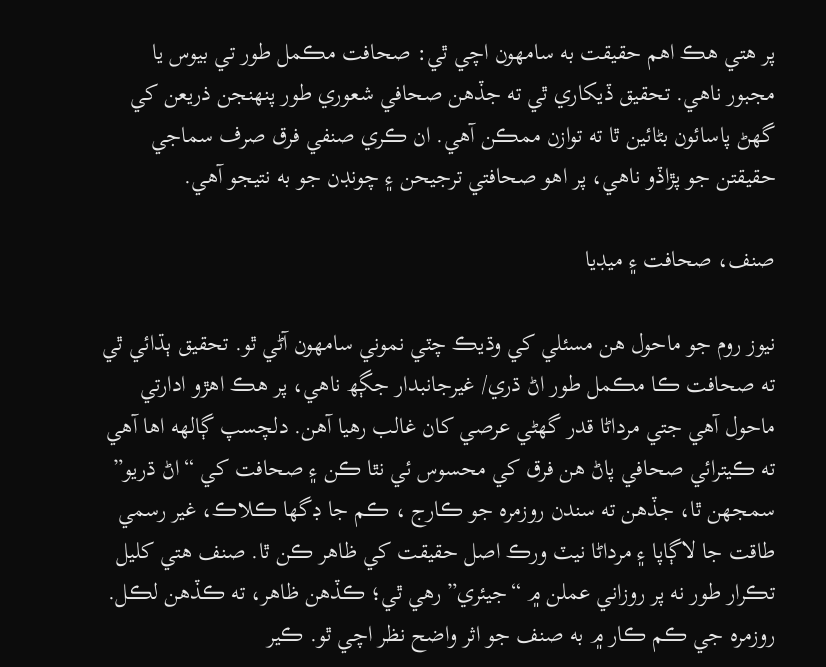پر هتي هڪ اهم حقيقت به سامهون اچي ٿي: صحافت مڪمل طور تي بیوس یا مجبور ناهي. تحقيق ڏيکاري ٿي ته جڏهن صحافي شعوري طور پنھنجن ذريعن کي گهڻ پاسائون بڻائين ٿا ته توازن ممڪن آهي. ان ڪري صنفي فرق صرف سماجي حقيقتن جو پڙاڏو ناهي، پر اهو صحافتي ترجيحن ۽ چونڊن جو به نتيجو آهي.

صنف، صحافت ۽ ميڊيا

نيوز روم جو ماحول هن مسئلي کي وڌيڪ چٽي نموني سامهون آڻي ٿو. تحقيق ٻڌائي ٿي ته صحافت ڪا مڪمل طور اڻ ڌري/ غيرجانبدار جڳھ ناهي، پر هڪ اهڙو ادارتي ماحول آهي جتي مرداڻا قدر گهڻي عرصي کان غالب رهيا آهن. دلچسپ ڳالهه اها آهي ته ڪيترائي صحافي پاڻ هن فرق کي محسوس ئي نٿا ڪن ۽ صحافت کي “اڻ ڌريو” سمجهن ٿا، جڏهن ته سندن روزمره جو ڪارج ، ڪم جا ڊگها ڪلاڪ، غير رسمي طاقت جا لاڳاپا ۽ مرداڻا نيٽ ورڪ اصل حقيقت کي ظاهر ڪن ٿا. صنف هتي کليل تڪرار طور نه پر روزاني عملن ۾ “جيئري” رهي ٿي؛ ڪڏهن ظاهر، ته ڪڏهن لڪل.
روزمره جي ڪم ڪار ۾ به صنف جو اثر واضح نظر اچي ٿو. ڪير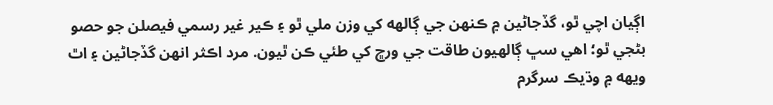اڳيان اچي ٿو، گڏجاڻين ۾ ڪنھن جي ڳالهه کي وزن ملي ٿو ۽ ڪير غير رسمي فيصلن جو حصو بڻجي ٿو؛ اهي سڀ ڳالهيون طاقت جي ورڇ کي طئي ڪن ٿيون. مرد اڪثر انهن گڏجاڻين ۽ اٿ ویھه ۾ وڌيڪ سرگرم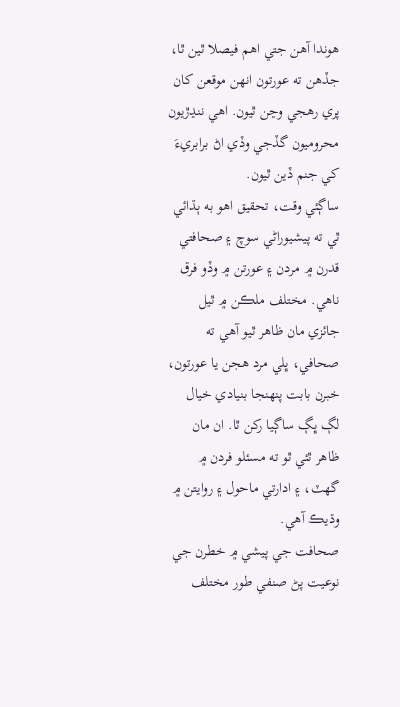هوندا آهن جتي اهم فيصلا ٿين ٿا، جڏهن ته عورتون انهن موقعن کان پري رهجي وڃن ٿيون. اهي ننڍڙيون محروميون گڏجي وڏي اڻ برابريءَ کي جنم ڏين ٿيون.
ساڳئي وقت، تحقيق اهو به ٻڌائي ٿي ته پيشيوراڻي سوچ ۽ صحافتي قدرن ۾ مردن ۽ عورتن ۾ وڏو فرق ناهي. مختلف ملڪن ۾ ٿيل جائزي مان ظاهر ٿيو آهي ته صحافي، ڀلي مرد هجن يا عورتون، خبرن بابت پنھنجا بنيادي خيال لڳ ڀڳ ساڳيا رکن ٿا. ان مان ظاهر ٿئي ٿو ته مسئلو فردن ۾ گهٽ، ۽ ادارتي ماحول ۽ روايتن ۾ وڌيڪ آهي.
صحافت جي پيشي ۾ خطرن جي نوعيت پڻ صنفي طور مختلف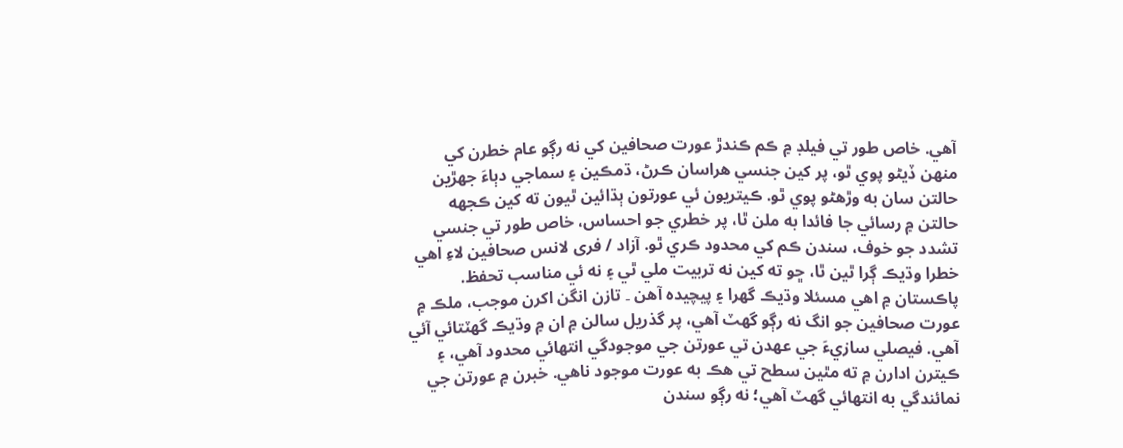آهي. خاص طور تي فیلڊ ۾ ڪم ڪندڙ عورت صحافين کي نه رڳو عام خطرن کي منھن ڏيڻو پوي ٿو، پر کين جنسي هراسان ڪرڻ، ڌمڪين ۽ سماجي دٻاءَ جھڙين حالتن سان به وڙهڻو پوي ٿو. ڪيتريون ئي عورتون ٻڌائين ٿيون ته کين ڪجهه حالتن ۾ رسائي جا فائدا به ملن ٿا، پر خطري جو احساس، خاص طور تي جنسي تشدد جو خوف، سندن ڪم کي محدود ڪري ٿو. آزاد / فری لانس صحافين لاءِ اهي خطرا وڌيڪ ڳرا ٿين ٿا، ڇو ته کين نه تربيت ملي ٿي ۽ نه ئي مناسب تحفظ.
پاڪستان ۾ اهي مسئلا وڌيڪ گھرا ۽ پيچيده آهن ۔ تازن انگن اکرن موجب، ملڪ ۾ عورت صحافين جو انگ نه رڳو گهٽ آهي، پر گذريل سالن ۾ ان ۾ وڌيڪ گهٽتائي آئي آهي. فيصلي سازيءَ جي عھدن تي عورتن جي موجودگي انتھائي محدود آهي، ۽ ڪيترن ادارن ۾ ته مٿين سطح تي هڪ به عورت موجود ناهي. خبرن ۾ عورتن جي نمائندگي به انتھائي گهٽ آهي؛ نه رڳو سندن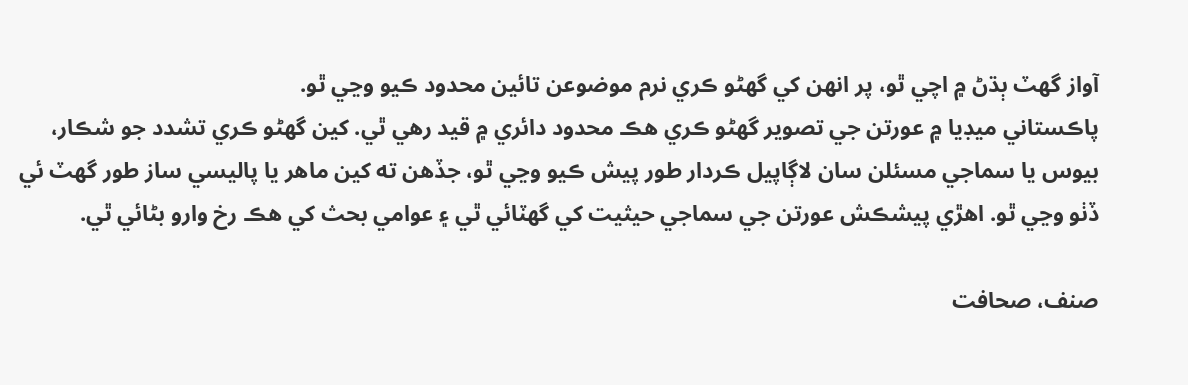آواز گهٽ ٻڌڻ ۾ اچي ٿو، پر انهن کي گهڻو ڪري نرم موضوعن تائين محدود ڪيو وڃي ٿو.
پاڪستاني ميڊيا ۾ عورتن جي تصوير گهڻو ڪري هڪ محدود دائري ۾ قيد رهي ٿي. کين گهڻو ڪري تشدد جو شڪار، بيوس يا سماجي مسئلن سان لاڳاپيل ڪردار طور پيش ڪيو وڃي ٿو، جڏهن ته کين ماهر يا پاليسي ساز طور گهٽ ئي ڏٺو وڃي ٿو. اهڙي پيشڪش عورتن جي سماجي حيثيت کي گهٽائي ٿي ۽ عوامي بحث کي هڪ رخ وارو بڻائي ٿي.

صنف، صحافت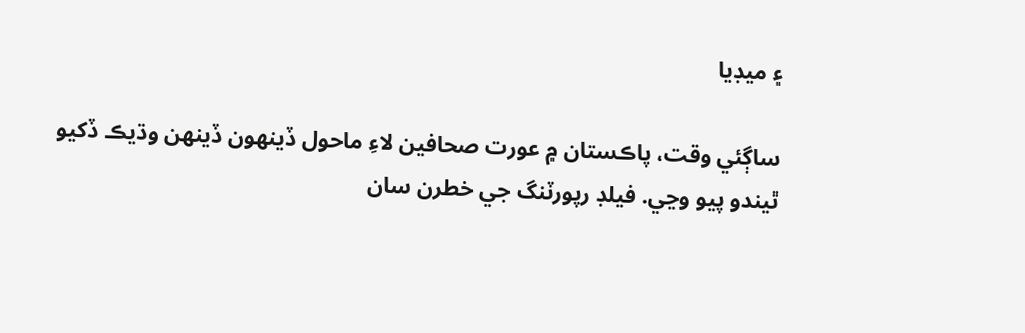۽ ميڊيا

ساڳئي وقت، پاڪستان ۾ عورت صحافين لاءِ ماحول ڏينھون ڏينھن وڌيڪ ڏکيو ٿيندو پيو وڃي. فيلڊ رپورٽنگ جي خطرن سان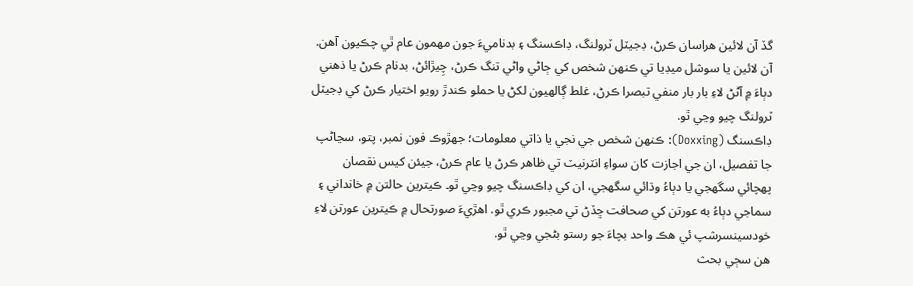گڏ آن لائين هراسان ڪرڻ، ڊجيٽل ٽرولنگ، ڊاڪسنگ ۽ بدناميءَ جون مھمون عام ٿي چڪيون آهن.
آن لائين يا سوشل ميڊيا تي ڪنھن شخص کي ڄاڻي واڻي تنگ ڪرڻ، چِيڙائڻ، بدنام ڪرڻ يا ذهني دٻاءَ ۾ آڻڻ لاءِ بار بار منفي تبصرا ڪرڻ، غلط ڳالهيون لکڻ يا حملو ڪندڙ رويو اختيار ڪرڻ کي ڊجيٽل ٽرولنگ چيو وڃي ٿو.
ڊاڪسنگ (Doxxing): ڪنھن شخص جي نجي يا ذاتي معلومات؛ جھڙوڪ فون نمبر، پتو، سڃاڻپ جا تفصيل، ان جي اجازت کان سواءِ انٽرنيٽ تي ظاهر ڪرڻ يا عام ڪرڻ، جيئن کيس نقصان پھچائي سگهجي يا دٻاءُ وڌائي سگهجي، ان کي ڊاڪسنگ چيو وڃي ٿو۔ ڪيترين حالتن ۾ خانداني ۽ سماجي دٻاءُ به عورتن کي صحافت ڇڏڻ تي مجبور ڪري ٿو. اهڙيءَ صورتحال ۾ ڪيترين عورتن لاءِ خودسينسرشپ ئي هڪ واحد بچاءَ جو رستو بڻجي وڃي ٿو.
هن سڄي بحث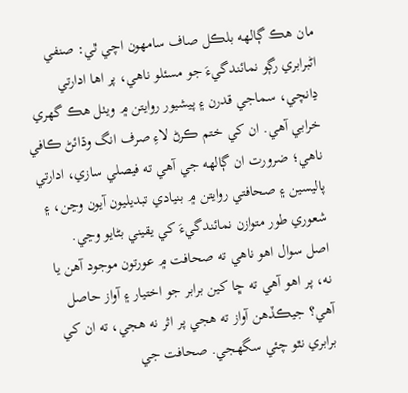مان هڪ ڳالهه بلڪل صاف سامهون اچي ٿي: صنفي اڻبرابري رڳو نمائندگيءَ جو مسئلو ناهي، پر اها ادارتي ڍانچي، سماجي قدرن ۽ پيشيور روايتن ۾ ويٺل هڪ گھري خرابي آهي. ان کي ختم ڪرڻ لاءِ صرف انگ وڌائڻ ڪافي ناهي؛ ضرورت ان ڳالهه جي آهي ته فيصلي سازي، ادارتي پاليسين ۽ صحافتي روايتن ۾ بنيادي تبديليون آيون وڃن، ۽ شعوري طور متوازن نمائندگيءَ کي يقيني بڻايو وڃي.
اصل سوال اهو ناهي ته صحافت ۾ عورتون موجود آهن يا نه، پر اهو آهي ته ڇا کين برابر جو اختيار ۽ آواز حاصل آهي؟ جيڪڏهن آواز ته هجي پر اثر نه هجي، ته ان کي برابري نٿو چئي سگهجي. صحافت جي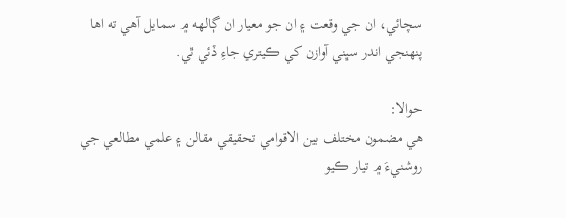سچائي، ان جي وقعت ۽ ان جو معيار ان ڳالهه ۾ سمايل آهي ته اها پنھنجي اندر سڀني آوازن کي ڪيتري جاءِ ڏئي ٿي.

حوالا:
هي مضمون مختلف بين الاقوامي تحقيقي مقالن ۽ علمي مطالعي جي روشنيءَ ۾ تيار ڪيو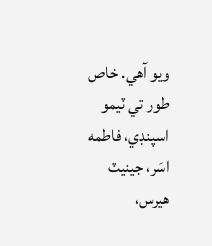ويو آهي. خاص طور تي ٽيمو اسپنڊي، فاطمه اسَر، جينيٽ هيرس،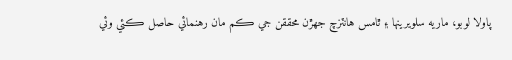پاولا لوبو، ماريه سلويرينها ۽ ٿامس هانٽزچ جھڙن محققن جي ڪم مان رهنمائي حاصل ڪئي وئي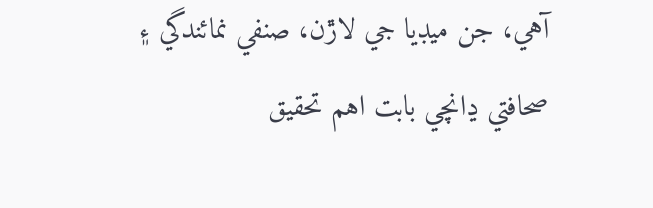آهي، جن ميڊيا جي لاڙن، صنفي نمائندگي ۽ صحافتي ڍانچي بابت اهم تحقيق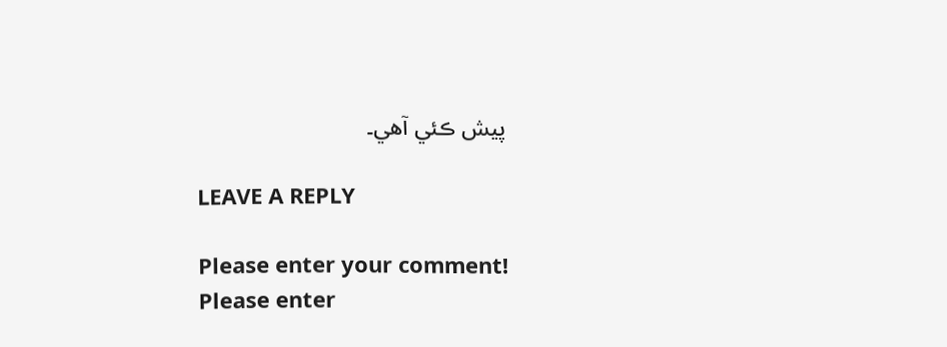پيش ڪئي آهي۔

LEAVE A REPLY

Please enter your comment!
Please enter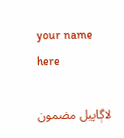your name here

لاڳاپيل مضمون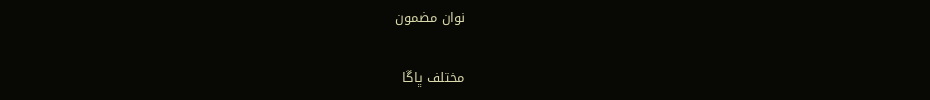نوان مضمون

مختلف ڀاڱا